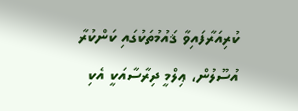ކުރިއަރާފައިވާ ޤައުމުތަކުގައި ކަންކުރާ އުސޫލުން، ޢިލްމީ ދިރާސާއަކީ އެކި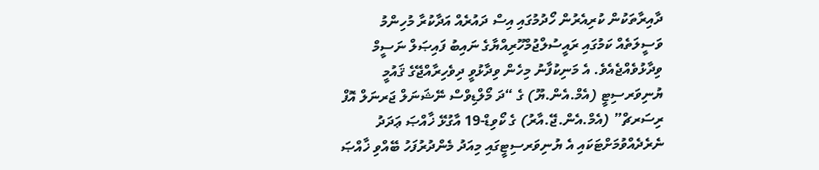ދާއިރާތަކުން ކުރިއެރުން ހޯދުމުގައި އިސް ދައުރެއް އަދާކުރާ މުހިންމު ވަސީލަތެއް ކަމުގައި ރައީސުލްޖުމްހޫރިއްޔާގެ ނައިބު ފައިޞަލް ނަސީމް ވިދާޅުވެއްޖެއެވެ. އެ މަނިކުފާނު މިހެން ވިދާޅުވީ ދިވެހިރާއްޖޭގެ ޤައުމީ ޔުނިވަރސިޓީ (އެމް.އެން.ޔޫ) ގެ “ދަ މޯލްޑިވްސް ނޭޝަނަލް ޖަރނަލް އޮފް ރިސަރޗް” (އެމް.އެން.ޖޭ.އާރު) ގެ ކޯވިޑް-19 އާގުޅޭ ޚާއްޞަ ޢަދަދު ނެރެދެއްވުމަށްޓަކައި އެ ޔުނިވަރސިޓީގައި މިއަދު މެންދުރުފަހު ބޭއްވި ޚާއްޞަ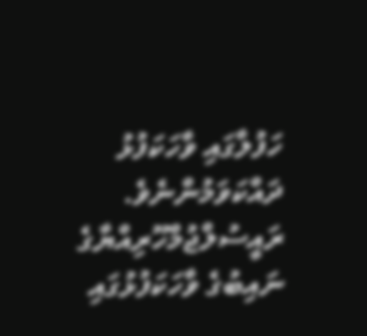ހަފުލާގައި ވާހަކަފުޅު ދައްކަވަމުންނެވެ.
ރައީސުލްޖުމްހޫރިއްޔާގެ ނައިބުގެ ވާހަކަފުޅުގައި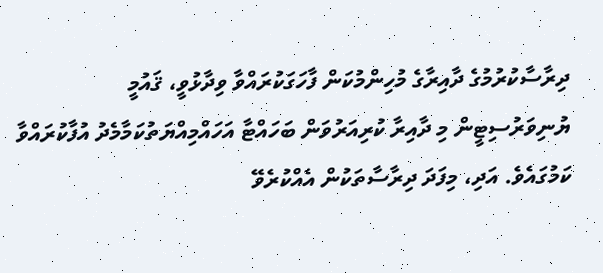ދިރާސާކުރުމުގެ ދާއިރާގެ މުހިންމުކަން ފާހަގަކުރައްވާ ވިދާޅުވީ، ޤައުމީ ޔުނިވަރުސިޓީން މި ދާއިރާ ކުރިއަރުވަން ބަހައްޓާ އަހައްމިއްޔަތުކަމާމެދު އުފާކުރައްވާ ކަމުގައެވެ. އަދި، މިފަދަ ދިރާސާތަކުން އެއްކުރެވޭ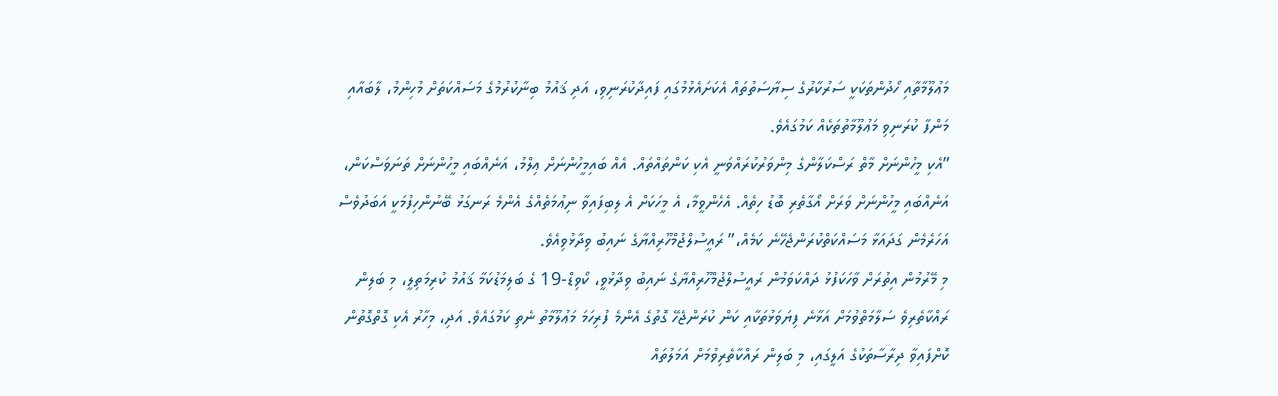މަޢުލޫމާތާއި ހޯދުންތަކަކީ ސަރުކާރުގެ ސިޔާސަތުތައް އެކަށައެޅުމުގައި ފައިދާކުރަނިވި، އަދި ޤައުމު ބިނާކުރުމުގެ މަސައްކަތަށް މުހިންމު، ލާބައާއި މަންފާ ކުރަނިވި މަޢުލޫމާތުތަކެއް ކަމުގައެވެ.
”އެކި މީހުންނަށް މާތް ރަސްކަލާންގެ މިންވަރުކުރައްވަނީ އެކި ކަންތައްތައް. އެއް ބައިމީހުންނަށް ޢިލްމު، އަނެއްބައި މީހުންނަށް ތަނަވަސްކަން، އަނެއްބައި މީހުންނަށް ވަރަށް އޯގާތެރި ބޮޑު ހިތެއް. އެހެންވީމާ، އެ މީހަކަށް އެ ލިބިފައިވާ ނިޢުމަތެއްގެ އެންމެ ރަނގަޅު ބޭނުންހިފުމަކީ އަބަދުވެސް އަހަރެމެން ގަދައަޅާ މަސައްކަތްކުރަންޖެހޭނެ ކަމެއް،” ރައީސުލްޖުމްހޫރިއްޔާގެ ނައިބު ވިދާޅުވިއެވެ.
މި މޭރުމުން އިތުރަށް ވާހަކަފުޅު ދައްކަވަމުން ރައީސުލްޖުމްހޫރިއްޔާގެ ނައިބު ވިދާޅުވީ، ކޯވިޑް-19 ގެ ބަލިމަޑުކަމާ ޤައުމު ކުރިމަތިލީ، މި ބަލިން ރައްކާތެރިވެ ސަލާމަތްވުމަށް އަޅާނެ ފިޔަވަޅުތަކާއި ކަން ކުރަންޖެހޭ ގޮތުގެ އެންމެ ފުރިހަމަ މަޢުލޫމާތު ނެތި ކަމުގައެވެ. އަދި، މިހާރު އެކި ގޮތްގޮތުން ކޮށްފައިވާ ދިރާސާތަކުގެ އަލީގައި، މި ބަލިން ރައްކާތެރިވުމަށް އަމަލުތައް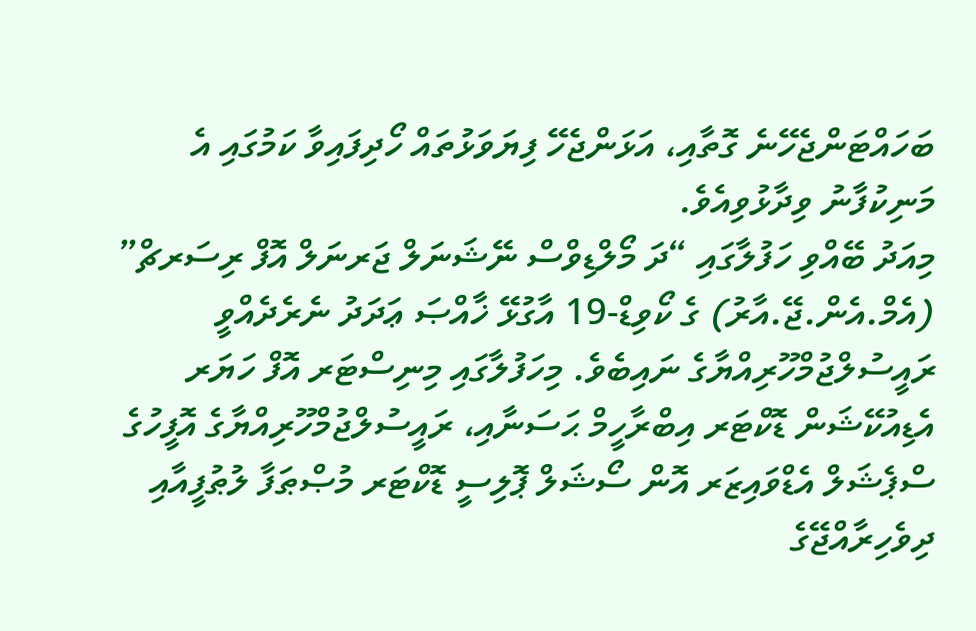ބަހައްޓަންޖެހޭނެ ގޮތާއި، އަޅަންޖެހޭ ފިޔަވަޅުތައް ހޯދިފައިވާ ކަމުގައި އެ މަނިކުފާނު ވިދާޅުވިއެވެ.
މިއަދު ބޭއްވި ހަފުލާގައި “ދަ މޯލްޑިވްސް ނޭޝަނަލް ޖަރނަލް އޮފް ރިސަރޗް” (އެމް.އެން.ޖޭ.އާރު) ގެ ކޯވިޑް-19 އާގުޅޭ ޚާއްޞަ ޢަދަދު ނެރެދެއްވީ ރައީސުލްޖުމްހޫރިއްޔާގެ ނައިބެވެ. މިހަފުލާގައި މިނިސްޓަރ އޮފް ހަޔަރ އެޑިއުކޭޝަން ޑޮކްޓަރ އިބްރާހީމް ޙަސަނާއި، ރައީސުލްޖުމްހޫރިއްޔާގެ އޮފީހުގެ ސްޕެޝަލް އެޑްވައިޒަރ އޮން ސޯޝަލް ޕޮލިސީ ޑޮކްޓަރ މުޞްޠަފާ ލުޠުފީއާއި ދިވެހިރާއްޖޭގެ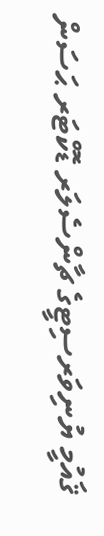ޤައުމީ ޔުނިވަރސިޓީގެ ޗާންސެލަރ ޑޮކްޓަރ ޙަސަން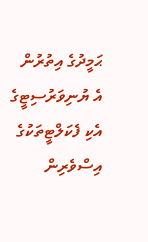ޙަމީދުގެ އިތުރުން އެ ޔުނިވަރުސިޓީގެ އެކި ފެކަލްޓީތަކުގެ އިސްވެރިން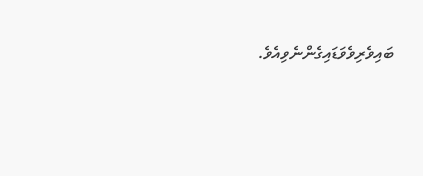ބައިވެރިވެވަޑައިގެންނެވިއެވެ.